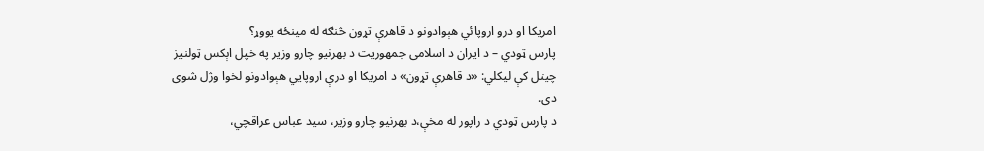امریکا او درو اروپائي هېوادونو د قاهرې تړون څنګه له مینځه یووړ؟
پارس ټودي – د ايران د اسلامی جمهوریت د بهرنيو چارو وزير په خپل اېکس ټولنیز چینل کې ليکلي: «د قاهرې تړون» د امريکا او درې اروپايي هېوادونو لخوا وژل شوی دی.
د پارس ټودي د راپور له مخې،د بهرنيو چارو وزير، سید عباس عراقچي،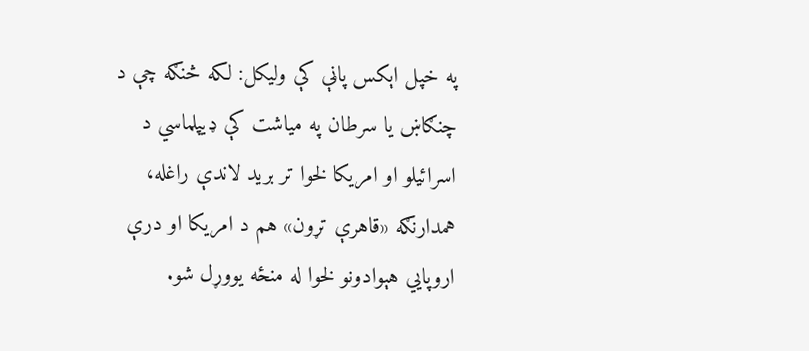په خپل اېکس پاڼې کې وليکل: لکه څنګه چې د چنګاښ یا سرطان په مياشت کې ډيپلماسي د اسرائيلو او امريکا لخوا تر بريد لاندې راغله، همدارنګه «قاهرې تړون» هم د امريکا او درې اروپايي هېوادونو لخوا له منځه يووړل شو.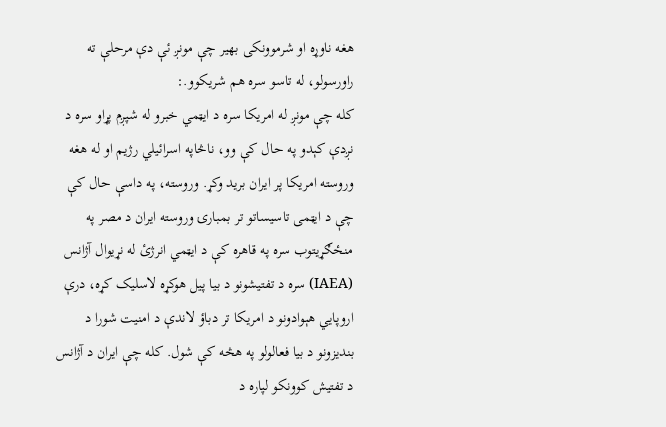هغه ناوړه او شرموونکی بهیر چې مونږ ئې دې مرحلې ته راورسولو، له تاسو سره هم شریکوو.:
کله چې مونږ له امریکا سره د ایټمي خبرو له شپږم پړاو سره د نږدې کېدو په حال کې وو، ناڅاپه اسرائيلي رژيم او له هغه وروسته امريکا پر ايران برید وکړ. وروسته، په داسې حال کې چې د ایټمی تاسيساتو تر بمبارۍ وروسته ایران د مصر په منځګړيتوب سره په قاهره کې د ایټمي انرژئ له نړیوال آژانس (IAEA) سره د تفتیشونو د بیا پيل هوکړه لاسليک کړه، درې اروپايي هېوادونو د امریکا تر دباؤ لاندې د امنیت شورا د بندیزونو د بیا فعالولو په هڅه کې شول. کله چې ایران د آژانس د تفتیش کوونکو لپاره د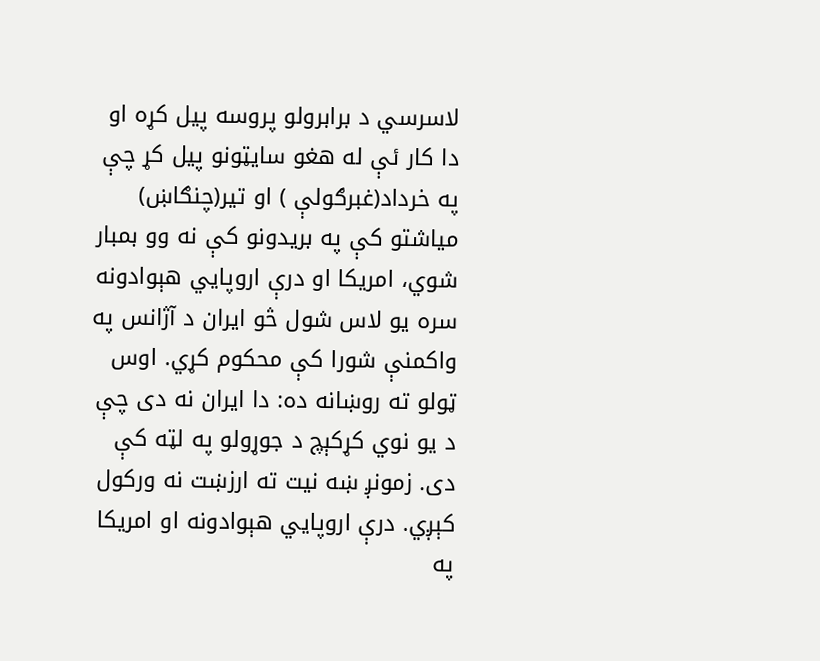لاسرسي د برابرولو پروسه پيل کړه او دا کار ئې له هغو سايټونو پيل کړ چې په خرداد(غبرګولې ) او تير(چنګاښ) میاشتو کې په بریدونو کې نه وو بمبار شوي، امريکا او درې اروپايي هېوادونه سره یو لاس شول څو ايران د آژانس په واکمنې شورا کې محکوم کړي. اوس ټولو ته روښانه ده: دا ایران نه دی چې د يو نوي کړکېچ د جوړولو په لټه کې دی. زمونږ ښه نيت ته ارزښت نه ورکول کېږي. درې اروپايي هېوادونه او امريکا په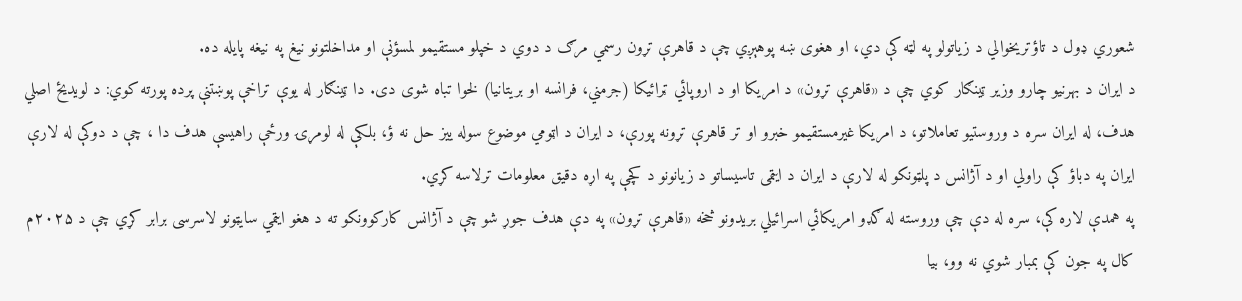شعوري ډول د تاؤتریخوالي د زیاتولو په لټه کې دي، او هغوی ښه پوهېږي چې د قاهرې تړون رسمي مرګ د دوي د خپلو مستقیمو لمسؤنې او مداخلتونو نیغ په نیغه پایله ده.
د ایران د بهرنيو چارو وزير ټینګار کوي چې د «قاهرې تړون» د امريکا او د اروپائي ټرائيکا (جرمني، فرانسه او بريتانيا) لخوا تباه شوی دی. دا ټینګار له يوې تراخې پوښتنې پرده پورته کوي: د لويديځ اصلي هدف، له ايران سره د وروستيو تعاملاتو، د امريکا غيرمستقيمو خبرو او تر قاهرې تړونه پورې، د ايران د اټومي موضوع سوله ييز حل نه ؤ، بلکې له لومړۍ ورځې راهيسې هدف دا ، چې د دوکې له لارې ايران په دباؤ کې راولي او د آژانس د پلټونکو له لارې د ايران د ایټمی تاسيساتو د زيانونو د کچې په اړه دقيق معلومات ترلاسه کړي.
په همدې لاره کې، سره له دې چې وروسته له ګډو امريکائي اسرائيلي بریدونو څخه «قاهرې تړون» په دې هدف جوړ شو چې د آژانس کارکوونکو ته د هغو ایټمي سايټونو لاسرسی برابر کړي چې د ۲۰۲۵م کال په جون کې بمبار شوي نه وو، بيا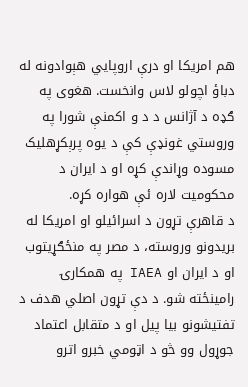هم امريکا او درې اروپايي هېوادونه له دباؤ اچولو لاس وانخست. هغوی په ګډه د آژانس د د و اکمنې شورا په وروستي غونډې کې د یوه پرېکړهلیک مسوده وړاندې کړه او د ايران د محکوميت لاره ئې هواره کړه.
د قاهرې تړون د اسرائيلو او امريکا له بريدونو وروسته، د مصر په منځګړيتوب او د ایران او IAEA په همکارۍ رامینځته شو. د دې تړون اصلي هدف د تفتیشونو بيا پيل او د متقابل اعتماد جوړول وو څو د اټومي خبرو اترو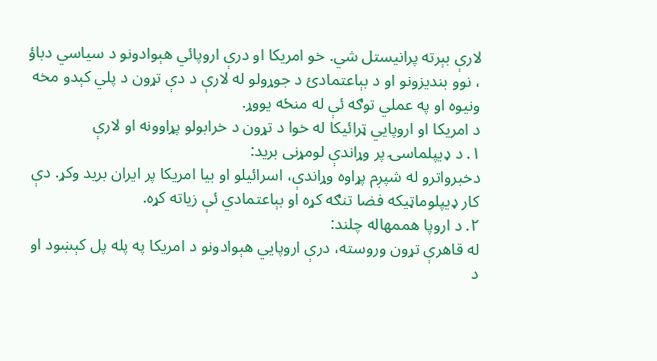لارې بېرته پرانيستل شي. خو امریکا او درې اروپائي هېوادونو د سياسي دباؤ ، نوو بنديزونو او د بېاعتمادئ د جوړولو له لارې د دې تړون د پلي کېدو مخه ونيوه او په عملي توګه ئې له منځه يووړ.
د امريکا او اروپايي ټرائيکا له خوا د تړون د خرابولو پړاوونه او لارې
۱. د ډيپلماسۍ پر وړاندې لومړنی برید:
دخبرواترو له شپږم پړاوه وړاندې، اسرائيلو او بيا امريکا پر ايران بريد وکړ. دې کار ډيپلوماټيکه فضا تنګه کړه او بېاعتمادي ئې زیاته کړه.
۲. د اروپا هممهاله چلند:
له قاهرې تړون وروسته، درې اروپايي هېوادونو د امریکا په پله پل کېښود او د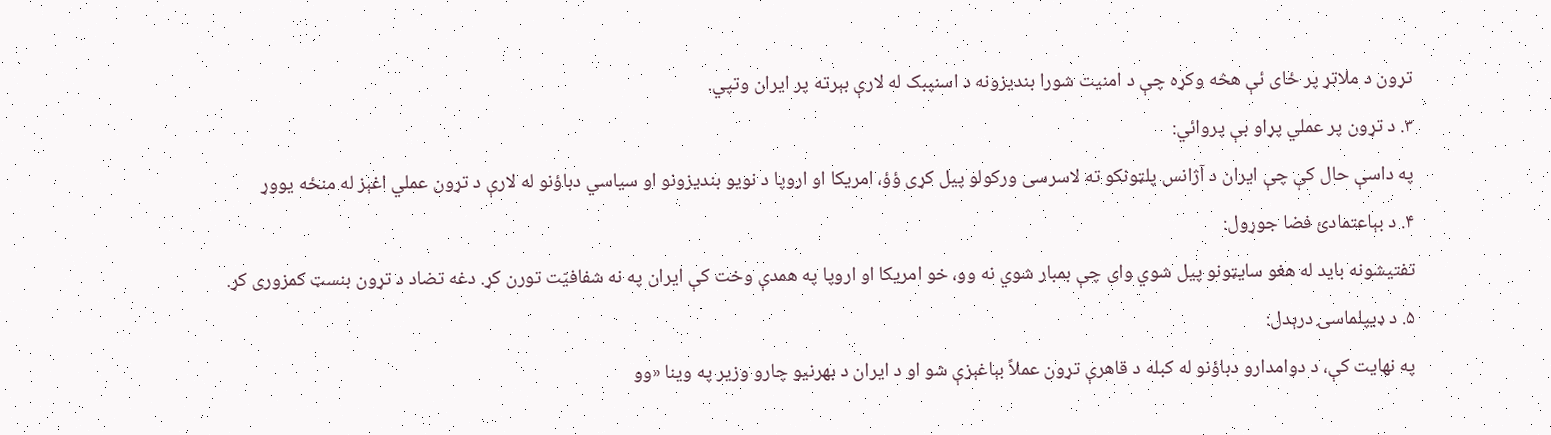تړون د ملاتړ پر ځای ئې هڅه وکړه چې د امنیت شورا بنديزونه د اسنپبک له لارې بېرته پر ايران وتپي.
۳. د تړون پر عملي پړاو بې پروائي:
په داسې حال کې چې ايران د آژانس پلټونکو ته لاسرسی ورکولو پيل کړی ؤؤ، امریکا او اروپا د نویو بندیزونو او سياسي دباؤنو له لارې د تړون عملي اغېز له منځه یووړ
۴. د بېاعتمادئ فضا جوړول:
تفتیشونه باید له هغو سايټونو پيل شوي وای چې بمبار شوي نه وو، خو امریکا او اروپا په همدې وخت کې ايران په نه شفافیّت تورن کړ. دغه تضاد د تړون بنسټ کمزوری کړ.
۵. د ډيپلماسۍ درېدل:
په نهایت کې، د دوامدارو دباؤنو له کبله د قاهرې تړون عملاً بېاغېزې شو او د ايران د بهرنيو چارو وزير په وینا «وو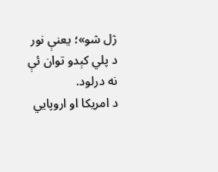ژل شو»؛ یعنې نور د پلي کېدو توان ئې نه درلود.
د امریکا او اروپايي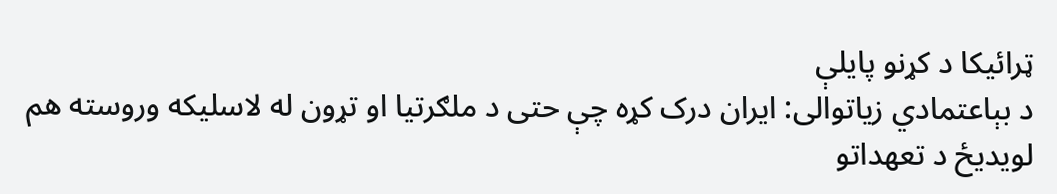ټرائيکا د کړنو پایلې
د بېاعتمادي زیاتوالی: ایران درک کړه چې حتی د ملګرتیا او تړون له لاسلیکه وروسته هم لویدیځ د تعهداتو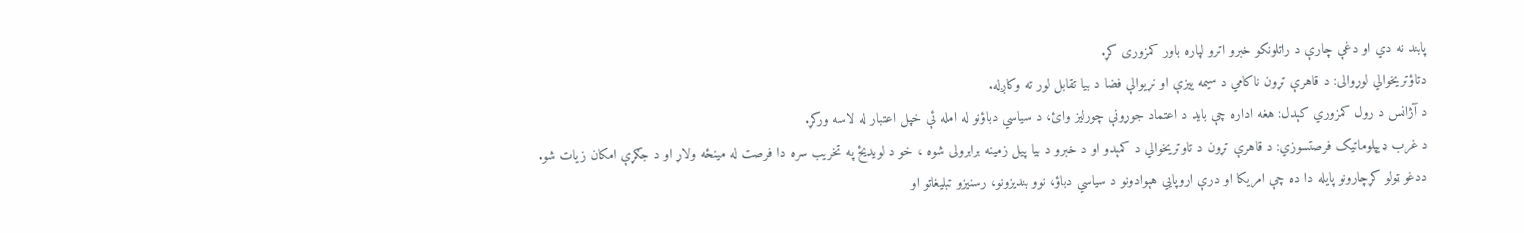پابند نه دي او دغې چارې د راتلونکو خبرو اترو لپاره باور کمزوری کړ.
دتاؤتریخوالي لوړوالی: د قاهرې تړون ناکامي د سیمه ييزې او نړیوالې فضا د بیا تقابل لور ته وکاږله.
د آژانس د رول کمزوري کېدل: هغه اداره چې باید د اعتماد جوړونې چورلیز وائ، د سیاسي دباؤنو له امله ئې خپل اعتبار له لاسه ورکړ.
د غرب ډيپلوماتیک فرصتسوزي: د قاهرې تړون د تاوتریخوالي د کمېدو او د خبرو د بیا پيل زمینه برابرولی شوه ، خو د لویدیځ په تخریب سره دا فرصت له مینځه ولاړ او د جګړې امکان زیات شو.
ددغو ټولو کړچارونو پایله دا ده چې امریکا او درې اروپايي هېوادونو د سياسي دباؤ، نوو بندیزونو، رسنیزو تبلیغاتو او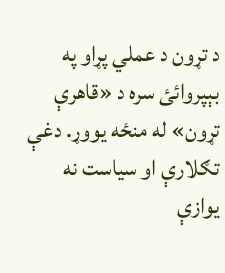د تړون د عملي پړاو په بېپروائئ سره د «قاهرې تړون» له منځه يووړ. دغې تګلارې او سیاست نه یوازې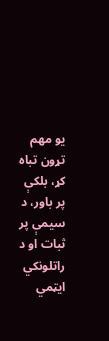يو مهم تړون تباه کړ، بلکې پر باور، د سیمې پر ثبات او د راتلونکي ایټمي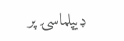ډيپلماسۍ پر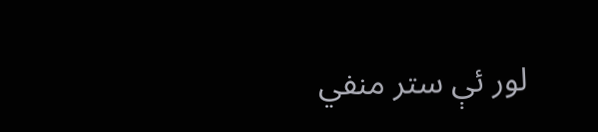لور ئې ستر منفي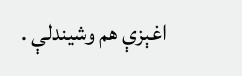اغېزې هم وشیندلې .